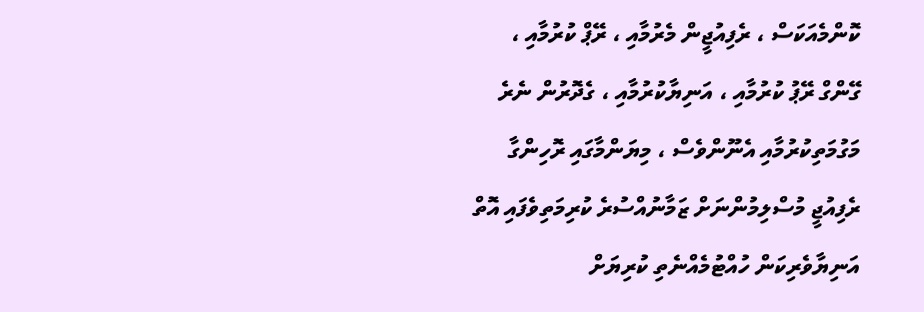ކޮންމެއަކަސް ، ރެފިއުޖީން މެރުމާއި ، ރޭޕް ކުރުމާއި ، ގޭންގް ރޭޕު ކުރުމާއި ، އަނިޔާކުރުމާއި ، ގެދޮރުން ނެރެ މަގުމަތިކުރުމާއި އެނޫންވެސް ، މިޔަންމާގައި ރޮހިންގާ ރެފިއުޖީ މުސްލިމުންނަށް ޒަމާނުއްސުރެ ކުރިމަތިވެފައި އޮތް އަނިޔާވެރިކަން ހުއްޓުމެއްނެތި ކުރިޔަށް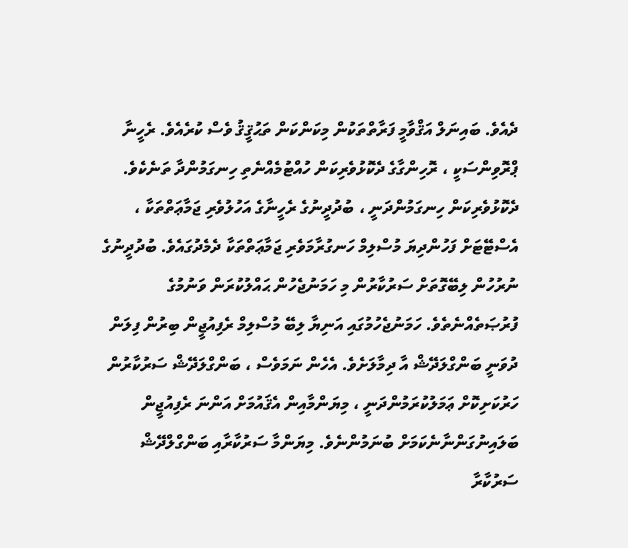ދެއެވެ. ބައިނަލް އަޤްވާމީ ފަރާތްތަކުން މިކަންކަން ތަޙުޤީޤު ވެސް ކުރެއެވެ. ރެހީނާ ޕްރޮވިންސަކީ ، ރޮހިންގާގެ ދެކޮޅުވެރިކަން ހުއްޓުމެއްނެތި ހިނގަމުންދާ ތަނެކެވެ. ދެކޮޅުވެރިކަން ހިނގަމުންދަނީ ، ބުދުދީނުގެ ރެހީނާގެ އަހުލުވެރި ޖަމާޢަތްތަކާ ، އެސްޓޭޓަށް ފަހުންދިޔަ މުސްލިމް ހަނގުރާމަވެރި ޖަމާޢަތްތަކާ ދެމެދުގައެވެ. ބުދުދީނުގެ ނުރުހުން ލިބޭގޮތަށް ސަރުކާރުން މި ހަމަނުޖެހުން ޙައްލުކުރަން ވަނުމުގެ ފުރުޞަތެއްނެތެވެ. ހަމަނުޖެހުމުގައި އަނިޔާ ލިބޭ މުސްލިމް ރެފިއުޖީން ބިރުން ފިލަން ދުވަނީ ބަންގްލަދޭޝް އާ ދިމާލަށެވެ. އެހެން ނަމަވެސް ، ބަންގްލަދޭޝް ސަރުކާރުން ހަރުކަށިކޮށް ޢަމަލުކުރަމުންދަނީ ، މިޔަންމާއިން އެޤައުމަށް އަންނަ ރެފިއުޖީން ބަލައިނުގަންނާނެކަމަށް ބުނަމުންނެވެ. މިޔަންމާ ސަރުކާރާއި ބަންގްލްދޭޝް ސަރުކާރާ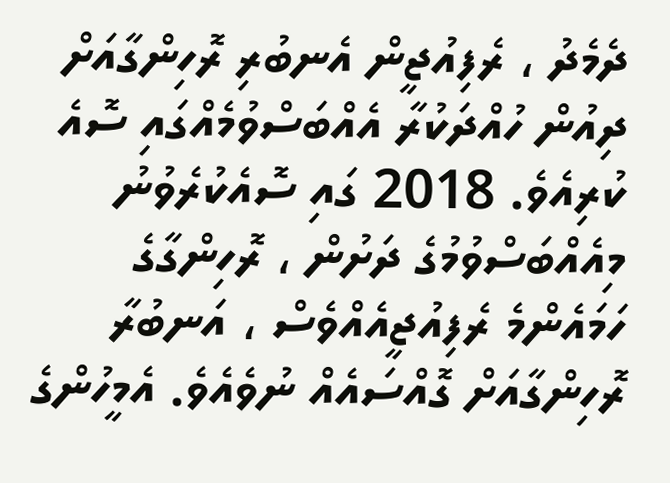ދެމެދު ، ރެފިއުޖީން އެނބުރި ރޮހިންގާއަށް ދިއުން ހުއްދަކުރާ އެއްބަސްވުމެއްގައި ސޮއެ ކުރިއެވެ. 2018 ގައި ސޮއެކުރެވުނު މިއެއްބަސްވުމުގެ ދަށުން ، ރޮހިންގާގެ ހަމައެންމެ ރެފިއުޖީއެއްވެސް ، އަނބުރާ ރޮހިންގާއަށް ގޮއްސައެއް ނުވެއެވެ. އެމީހުންގެ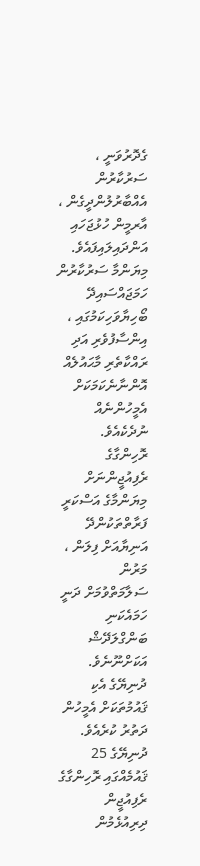ގެދޮރުވަނީ ، ސަރުކާރުން އެއްބާރުލުންދީގެން ، އާރމީން ހުޅުޖަހައި އަންދައިލައިފައެވެ. މިޔަންމާ ސަރުކާރުން ހަމަޖައްސައިދޭ ބޯހިޔާވަހިކަމުގައި ، އިންސާފުވެރި އަދި ރައްކާތެރި މާޙައުލެއް އޮންނާނެކަމަކަށް އެމީހުންނެއް ނުދެކެއެވެ. ރޮހިންގާގެ ރެފިއުޖީންނަށް މިޔަންމާގެ އަސްކަރީ ފަރާތްތަކުންދޭ އަނިޔާއަށް ފިލަން ، މަރުން ސަލާމަތްވުމަށް ދަނީ ހަމައެކަނި ބަންގްލަދޭޝް އަކަށްނޫނެވެ. ދުނިޔޭގެ އެކި ޤައުމުތަކަށް އެމީހުން ދަތުރު ކުރެއެވެ. ދުނިޔޭގެ 25 ޤައުމެއްގައި ރޮހިންގާގެ ރެފިއުޖީން ދިރިއުޅެމުން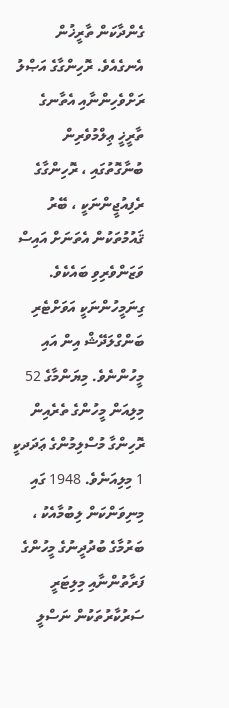ގެންދާކަން ތާރީޚުން އެނގެއެވެ. ރޮހިންގާގެ އަޞްލު ރަށްވެހިންނާއި އެތާނގެ ތާރީޚީ ޢިލްމުވެރިން ބުނާގޮތުގައި ، ރޮހިންގާގެ ރެފިއުޖީންނަކީ ، ބޭރު ޤައުމުތަކުން އެތަނަށް އައިސް ވަޒަންވެރިވި ބައެކެވެ. ގިނަމީހުންނަކީ އަވަށްޓެރި ބަންގްލަދޭޝް އިން އައި މީހުންނެވެ. މިޔަންމާގެ 52 މިލިއަން މީހުންގެ ތެރެއިން ރޮހިންގާ މުސްލިމުންގެ ޢަދަދކީ 1 މިލިއަނެވެ. 1948 ގައި މިނިވަންކަން ލިބުމާއެކު ، ބަރުމާގެ ބުދުދީނުގެ މީހުންގެ ފަރާތުންނާއި މިލިޓަރީ ސަރުކާރުތަކުން ނަސްލީ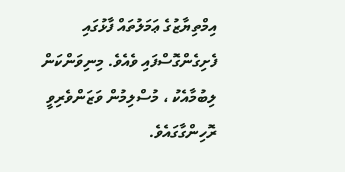އިމްތިޔާޒުގެ ޢަމަލުތައް ފާޅުގައި ފެށިގެންގޮސްފައި ވެއެވެ. މިނިވަންކަން ލިބުމާއެކު ، މުސްލިމުން ވަޒަންވެރިވީ ރޮހިންގާގައެވެ.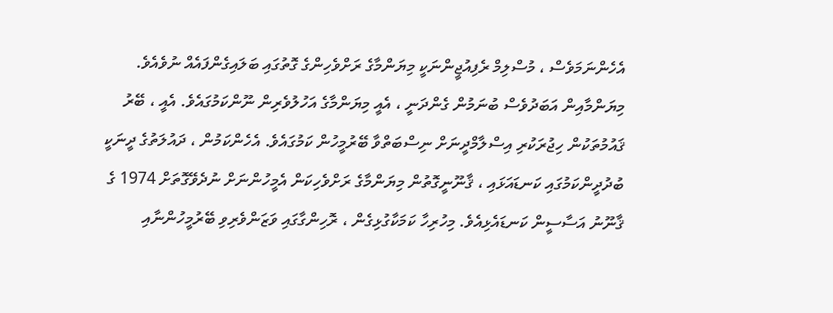އެހެންނަމަވެސް ، މުސްލިމް ރެފިއުޖީންނަކީ މިޔަންމާގެ ރަށްވެހިންގެ ގޮތުގައި ބަލައިގެންފައެއް ނުވެއެވެ. މިޔަންމާއިން އަބަދުވެސް ބުނަމުން ގެންދަނީ ، އެއީ މިޔަންމާގެ އަހުލުވެރިން ނޫންކަމުގައެވެ. އެއީ ، ބޭރު ޤައުމުތަކުން ހިޖުރަކުރި އިސްލާމްދީނަށް ނިސްބަތްވާ ބޭރުމީހުން ކަމުގައެވެ. އެހެންކަމުން ، ދައުލަތުގެ ދީނަކީ ބުދުދީންކަމުގައި ކަނޑައަޅައި ، ޤާނޫނީގޮތުން މިޔަންމާގެ ރަށްވެހިކަން އެމީހުންނަށް ނުދެވޭގޮތަށް 1974 ގެ ޤާނޫނު އަސާސީން ކަނޑައެޅިއެވެ. މިހުރިހާ ކަމަކާގުޅިގެން ، ރޮހިންގާގައި ވަޒަންވެރިވި ބޭރުމީހުންނާއި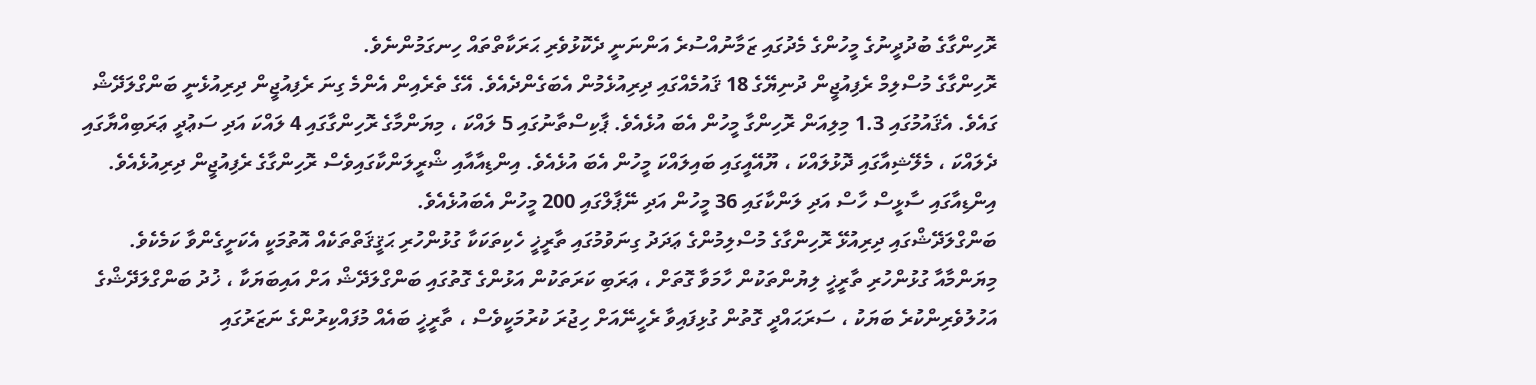ރޮހިންގާގެ ބުދުދީނުގެ މީހުންގެ މެދުގައި ޒަމާނުއްސުރެ އަންނަނީ ދެކޮޅުވެރި ޙަރަކާތްތައް ހިނގަމުންނެވެ.
ރޮހިންގާގެ މުސްލިމް ރެފިއުޖީން ދުނިޔޭގެ 18 ޤައުމެއްގައި ދިރިއުޅެމުން އެބަގެންދެއެވެ. އޭގެ ތެރެއިން އެންމެ ގިނަ ރެފިއުޖީން ދިރިއުޅެނީ ބަންގްލަދޭޝް ގައެވެ. އެޤައުމުގައި 1.3 މިލިއަން ރޮހިންގާ މީހުން އެބަ އުޅެއެވެ. ޕާކިސްތާނުގައި 5 ލައްކަ ، މިޔަންމާގެ ރޮހިންގާގައި 4 ލައްކަ އަދި ސަޢުދީ ޢަރަބިއްޔާގައި ދެލައްކަ ، މެލޭޝިއާގައި ދޮޅުލައްކަ ، ޔޫއޭއީގައި ބައިލައްކަ މީހުން އެބަ އުޅެއެވެ. އިންޑިއާއާއި ޝްރީލަންކާގައިވެސް ރޮހިންގާގެ ރެފިއުޖީން ދިރިއުޅެއެވެ. އިންޑިއާގައި ސާޅީސް ހާސް އަދި ލަންކާގައި 36 މީހުން އަދި ނޭޕާލްގައި 200 މީހުން އެބައުޅެއެވެ.
ބަންގްލަދޭޝްގައި ދިރިއުޅޭ ރޮހިންގާގެ މުސްލިމުންގެ ޢަދަދު ގިނަވުމުގައި ތާރީޚީ ހެކިތަކަކާ ގުޅުންހުރި ޙަޤީޤަތްތަކެއް އޮތުމަކީ އެކަށީގެންވާ ކަމެކެވެ. މިޔަންމާއާ ގުޅުންހުރި ތާރީޚީ ލިޔުންތަކުން ހާމަވާ ގޮތަށް ، ޢަރަބި ކަރަތަކުން އަޅުންގެ ގޮތުގައި ބަންގްލަދޭޝް އަށް އައިބަޔަކާ ، ޚުދު ބަންގްލަދޭޝްގެ އަހުލުވެރިންކުރެ ބަޔަކު ، ސަރަޙައްދީ ގޮތުން ގުޅިފައިވާ ރެހީނޭއަށް ހިޖުރަ ކުރުމަކީވެސް ، ތާރީޚީ ބައެއް މުފައްކިރުންގެ ނަޒަރުގައި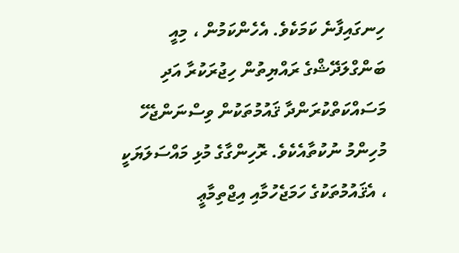ހިނގައިފާނެ ކަމަކެވެ. އެހެންކަމުން ، މިއީ ބަންގްލަދޭޝްގެ ރައްޔިތުން ހިޖުރަކުރާ އަދި މަސައްކަތްކުރަންދާ ޤައުމުތަކުން ވިސްނަންޖެހޭ މުހިންމު ނުކުތާއެކެވެ. ރޮހިންގާގެ މުޅި މައްސަލަޔަކީ ، އެޤައުމުތަކުގެ ހަމަޖެހުމާއި އިޖްތިމާޢީ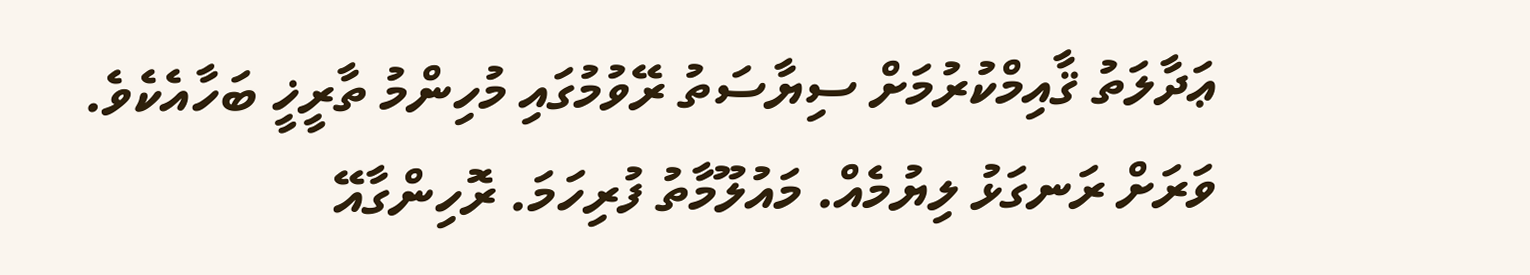ޢަދާލަތު ޤާއިމްކުރުމަށް ސިޔާސަތު ރޭވުމުގައި މުހިންމު ތާރީޚީ ބަހާއެކެވެ.
ވަރަށް ރަނގަޅު ލިޔުމެއް. މައުލޫމާތު ފުރިހަމަ. ރޮހިންގާއޭ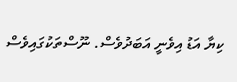ކިޔާ އަޑު އިވެނީ އަބަދުވެސް. ނޫސްތަކުގައިވެސް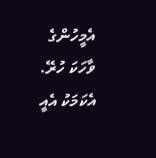އެމީހުންގެ ވާހަކަ ހުރޭ. އެކަމަކު އެއީ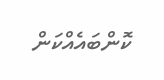ކޮންބައެއްކަން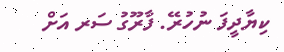ކިޔާދީފަ ނުހުރޭ. ފާރޫގު ސަރ އަށް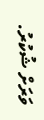ވަރަށް ޝުކުރު.